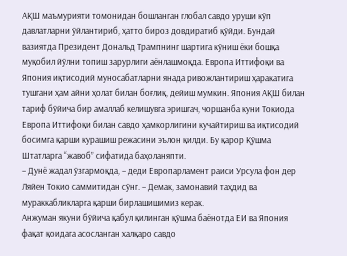АҚШ маъмурияти томонидан бошланган глобал савдо уруши кўп давлатларни ўйлантириб, ҳатто бироз довдиратиб қўйди. Бундай вазиятда Президент Дональд Трампнинг шартига кўниш ёки бошқа муқобил йўлни топиш зарурлиги аёнлашмоқда. Европа Иттифоқи ва Япония иқтисодий муносабатларни янада ривожлантириш ҳаракатига тушгани ҳам айни ҳолат билан боғлиқ, дейиш мумкин. Япония АҚШ билан тариф бўйича бир амаллаб келишувга эришгач, чоршанба куни Токиода Европа Иттифоқи билан савдо ҳамкорлигини кучайтириш ва иқтисодий босимга қарши курашиш режасини эълон қилди. Бу қарор Қўшма Штатларга “жавоб” сифатида баҳоланяпти.
– Дунё жадал ўзгармоқда, – деди Европарламент раиси Урсула фон дер Ляйен Токио саммитидан сўнг. – Демак, замонавий таҳдид ва мураккабликларга қарши бирлашишимиз керак.
Анжуман якуни бўйича қабул қилинган қўшма баёнотда ЕИ ва Япония фақат қоидага асосланган халқаро савдо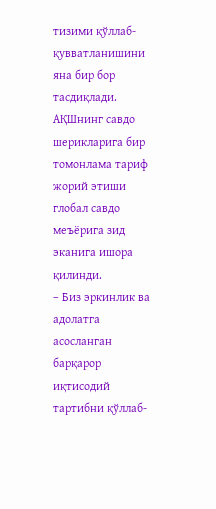тизими қўллаб-қувватланишини яна бир бор тасдиқлади. АҚШнинг савдо шерикларига бир томонлама тариф жорий этиши глобал савдо меъёрига зид эканига ишора қилинди.
– Биз эркинлик ва адолатга асосланган барқарор иқтисодий тартибни қўллаб-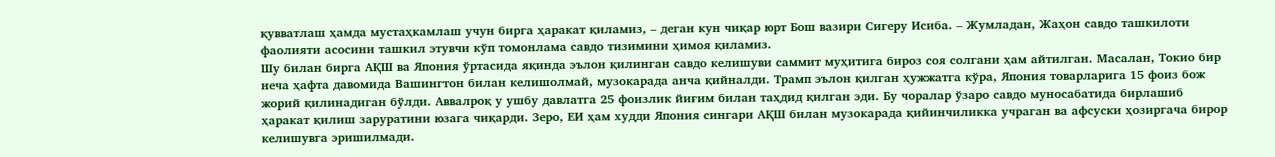қувватлаш ҳамда мустаҳкамлаш учун бирга ҳаракат қиламиз, – деган кун чиқар юрт Бош вазири Сигеру Исиба. – Жумладан, Жаҳон савдо ташкилоти фаолияти асосини ташкил этувчи кўп томонлама савдо тизимини ҳимоя қиламиз.
Шу билан бирга АҚШ ва Япония ўртасида яқинда эълон қилинган савдо келишуви саммит муҳитига бироз соя солгани ҳам айтилган. Масалан, Токио бир неча ҳафта давомида Вашингтон билан келишолмай, музокарада анча қийналди. Трамп эълон қилган ҳужжатга кўра, Япония товарларига 15 фоиз бож жорий қилинадиган бўлди. Аввалроқ у ушбу давлатга 25 фоизлик йиғим билан таҳдид қилган эди. Бу чоралар ўзаро савдо муносабатида бирлашиб ҳаракат қилиш заруратини юзага чиқарди. Зеро, ЕИ ҳам худди Япония сингари АҚШ билан музокарада қийинчиликка учраган ва афсуски ҳозиргача бирор келишувга эришилмади.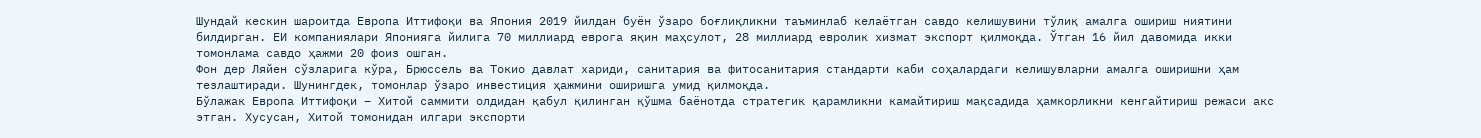Шундай кескин шароитда Европа Иттифоқи ва Япония 2019 йилдан буён ўзаро боғлиқликни таъминлаб келаётган савдо келишувини тўлиқ амалга ошириш ниятини билдирган. ЕИ компаниялари Японияга йилига 70 миллиард еврога яқин маҳсулот, 28 миллиард евролик хизмат экспорт қилмоқда. Ўтган 16 йил давомида икки томонлама савдо ҳажми 20 фоиз ошган.
Фон дер Ляйен сўзларига кўра, Брюссель ва Токио давлат хариди, санитария ва фитосанитария стандарти каби соҳалардаги келишувларни амалга оширишни ҳам тезлаштиради. Шунингдек, томонлар ўзаро инвестиция ҳажмини оширишга умид қилмоқда.
Бўлажак Европа Иттифоқи – Хитой саммити олдидан қабул қилинган қўшма баёнотда стратегик қарамликни камайтириш мақсадида ҳамкорликни кенгайтириш режаси акс этган. Хусусан, Хитой томонидан илгари экспорти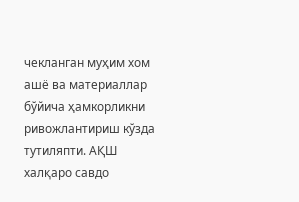чекланган муҳим хом ашё ва материаллар бўйича ҳамкорликни ривожлантириш кўзда тутиляпти. АҚШ халқаро савдо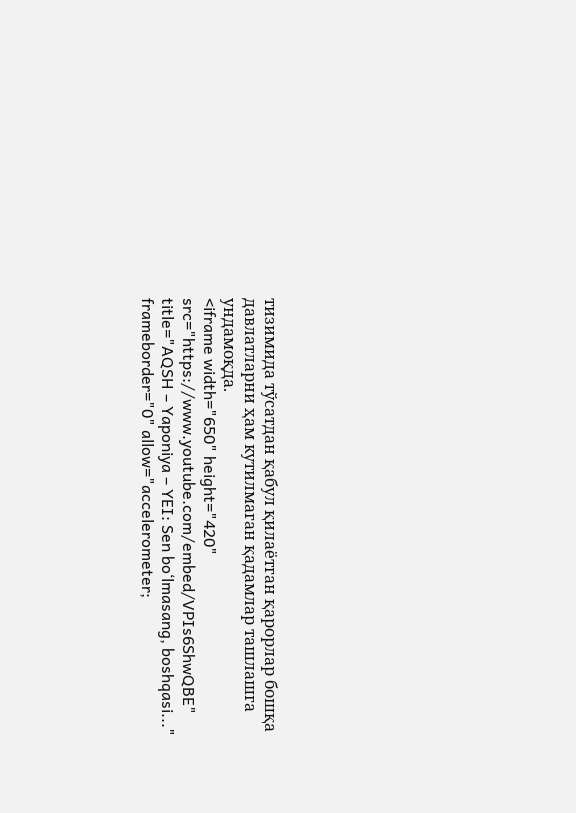тизимида тўсатдан қабул қилаётган қарорлар бошқа давлатларни ҳам кутилмаган қадамлар ташлашга ундамоқда.
<iframe width="650" height="420" src="https://www.youtube.com/embed/VPIs6ShwQBE" title="AQSH – Yaponiya – YEI: Sen bo‘lmasang, boshqasi..." frameborder="0" allow="accelerometer;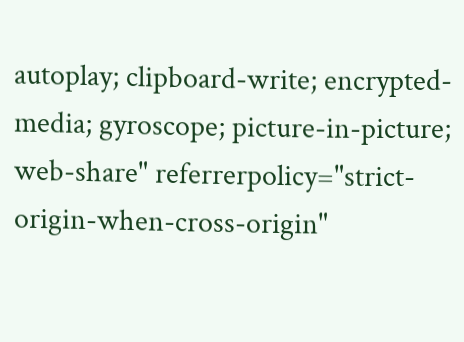autoplay; clipboard-write; encrypted-media; gyroscope; picture-in-picture; web-share" referrerpolicy="strict-origin-when-cross-origin"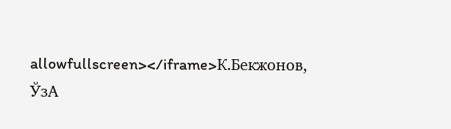allowfullscreen></iframe>К.Бекжонов, ЎзА